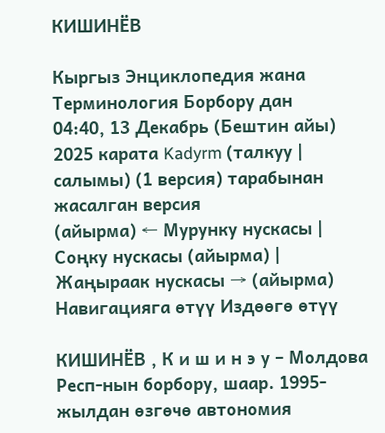КИШИНЁВ

Кыргыз Энциклопедия жана Терминология Борбору дан
04:40, 13 Декабрь (Бештин айы) 2025 карата Kadyrm (талкуу | салымы) (1 версия) тарабынан жасалган версия
(айырма) ← Мурунку нускасы | Соңку нускасы (айырма) | Жаңыраак нускасы → (айырма)
Навигацияга өтүү Издөөгө өтүү

КИШИНЁВ , К и ш и н э у – Молдова Респ-нын борбору, шаар. 1995-жылдан өзгөчө автономия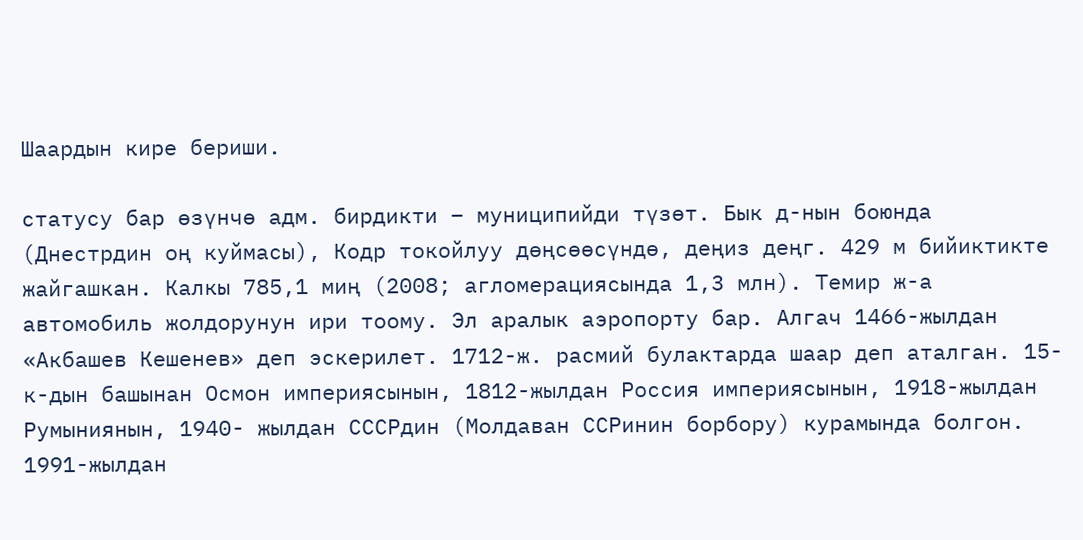Шаардын кире бериши.

статусу бар өзүнчө адм. бирдикти – муниципийди түзөт. Бык д-нын боюнда (Днестрдин оң куймасы), Кодр токойлуу дөңсөөсүндө, деңиз деңг. 429 м бийиктикте жайгашкан. Калкы 785,1 миң (2008; агломерациясында 1,3 млн). Темир ж-а автомобиль жолдорунун ири тоому. Эл аралык аэропорту бар. Алгач 1466-жылдан «Акбашев Кешенев» деп эскерилет. 1712-ж. расмий булактарда шаар деп аталган. 15-к-дын башынан Осмон империясынын, 1812-жылдан Россия империясынын, 1918-жылдан Румыниянын, 1940- жылдан СССРдин (Молдаван ССРинин борбору) курамында болгон. 1991-жылдан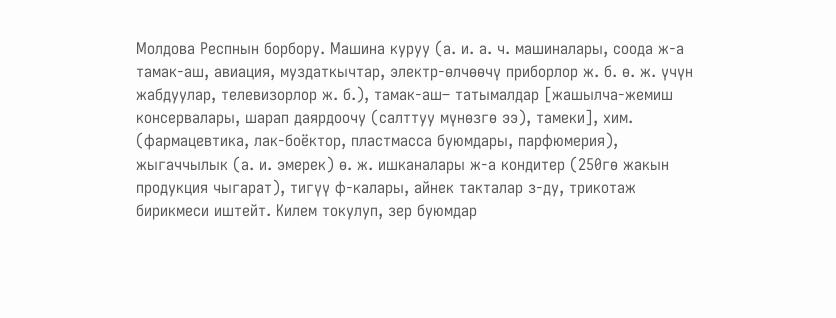Молдова Респнын борбору. Машина куруу (а. и. а. ч. машиналары, соода ж-а тамак-аш, авиация, муздаткычтар, электр-өлчөөчү приборлор ж. б. ө. ж. үчүн жабдуулар, телевизорлор ж. б.), тамак-аш– татымалдар [жашылча-жемиш консервалары, шарап даярдоочу (салттуу мүнөзгө ээ), тамеки], хим. (фармацевтика, лак-боёктор, пластмасса буюмдары, парфюмерия), жыгаччылык (а. и. эмерек) ө. ж. ишканалары ж-а кондитер (250гө жакын продукция чыгарат), тигүү ф-калары, айнек такталар з-ду, трикотаж бирикмеси иштейт. Килем токулуп, зер буюмдар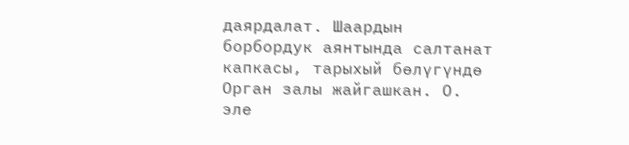даярдалат. Шаардын борбордук аянтында салтанат капкасы, тарыхый бөлүгүндө Орган залы жайгашкан. О. эле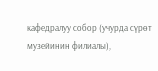кафедралуу собор (учурда сүрөт музейинин филиалы),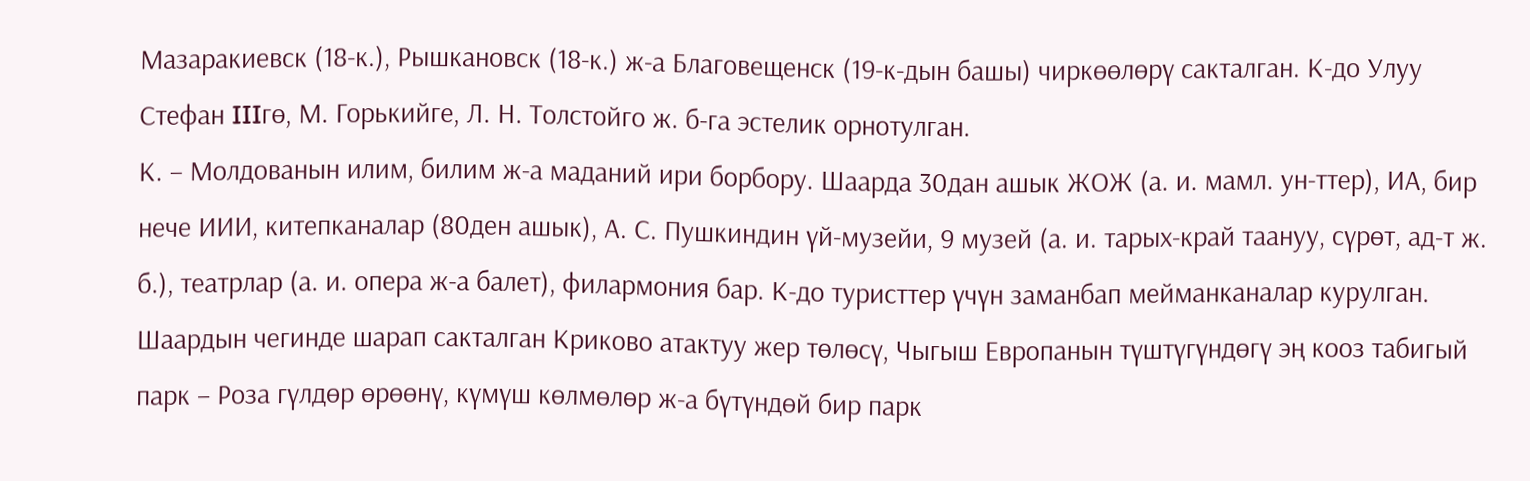Мазаракиевск (18-к.), Рышкановск (18-к.) ж-а Благовещенск (19-к-дын башы) чиркөөлөрү сакталган. К-до Улуу Стефан IIIгө, М. Горькийге, Л. Н. Толстойго ж. б-га эстелик орнотулган.
К. – Молдованын илим, билим ж-а маданий ири борбору. Шаарда 30дан ашык ЖОЖ (а. и. мамл. ун-ттер), ИА, бир нече ИИИ, китепканалар (80ден ашык), А. С. Пушкиндин үй-музейи, 9 музей (а. и. тарых-край таануу, сүрөт, ад-т ж. б.), театрлар (а. и. опера ж-а балет), филармония бар. К-до туристтер үчүн заманбап мейманканалар курулган. Шаардын чегинде шарап сакталган Криково атактуу жер төлөсү, Чыгыш Европанын түштүгүндөгү эң кооз табигый парк – Роза гүлдөр өрөөнү, күмүш көлмөлөр ж-а бүтүндөй бир парк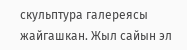скульптура галереясы жайгашкан. Жыл сайын эл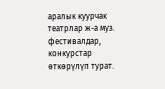аралык куурчак театрлар ж-а муз. фестивалдар, конкурстар өткөрүлүп турат.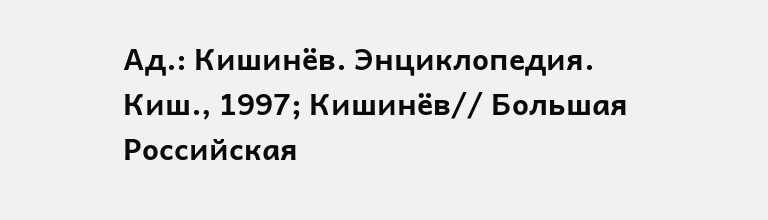Ад.: Кишинёв. Энциклопедия. Киш., 1997; Кишинёв// Большая Российская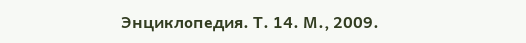Энциклопедия. Т. 14. М., 2009.